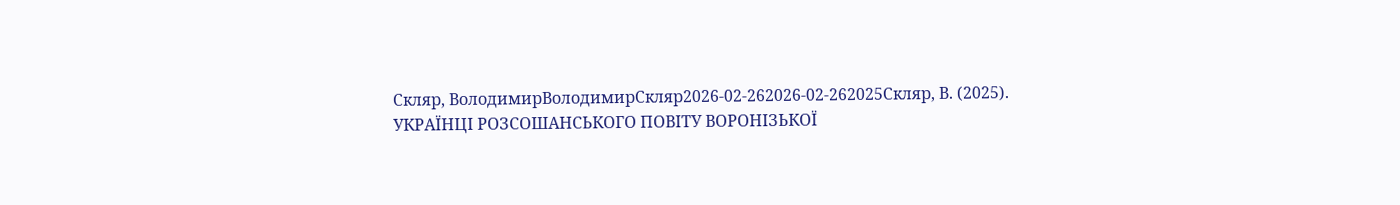Скляр, ВолодимирВолодимирСкляр2026-02-262026-02-262025Скляр, В. (2025). УКРАЇНЦІ РОЗСОШАНСЬКОГО ПОВІТУ ВОРОНІЗЬКОЇ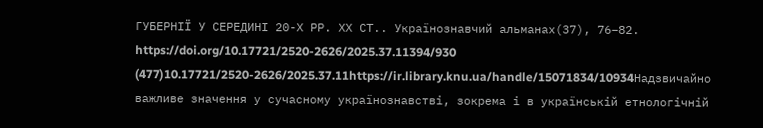ГУБЕРНІЇ У СЕРЕДИНІ 20-Х РР. ХХ СТ.. Українознавчий альманах(37), 76–82. https://doi.org/10.17721/2520-2626/2025.37.11394/930 (477)10.17721/2520-2626/2025.37.11https://ir.library.knu.ua/handle/15071834/10934Надзвичайно важливе значення у сучасному українознавстві, зокрема і в українській етнологічній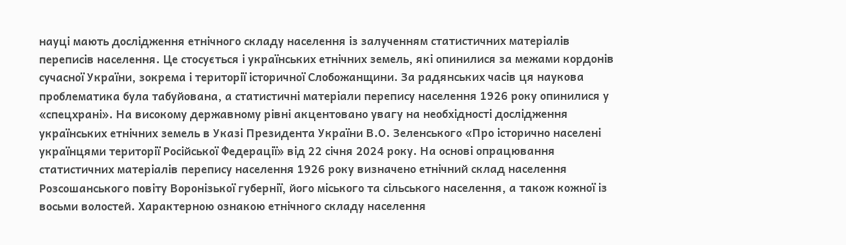науці мають дослідження етнічного складу населення із залученням статистичних матеріалів переписів населення. Це стосується і українських етнічних земель, які опинилися за межами кордонів сучасної України, зокрема і території історичної Слобожанщини. За радянських часів ця наукова проблематика була табуйована, а статистичні матеріали перепису населення 1926 року опинилися у «спецхрані». На високому державному рівні акцентовано увагу на необхідності дослідження українських етнічних земель в Указі Президента України В.О. Зеленського «Про історично населені українцями території Російської Федерації» від 22 січня 2024 року. На основі опрацювання статистичних матеріалів перепису населення 1926 року визначено етнічний склад населення Розсошанського повіту Воронізької губернії, його міського та сільського населення, а також кожної із восьми волостей. Характерною ознакою етнічного складу населення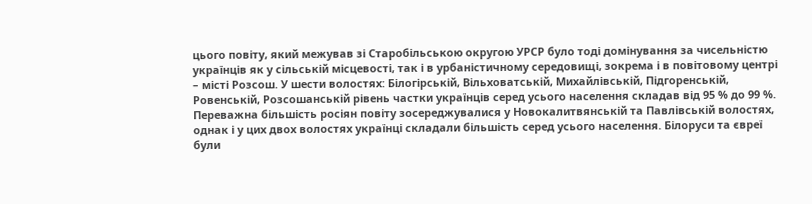цього повіту, який межував зі Старобільською округою УРСР було тоді домінування за чисельністю українців як у сільській місцевості, так і в урбаністичному середовищі, зокрема і в повітовому центрі – місті Розсош. У шести волостях: Білогірській, Вільховатській, Михайлівській, Підгоренській, Ровенській, Розсошанській рівень частки українців серед усього населення складав від 95 % до 99 %. Переважна більшість росіян повіту зосереджувалися у Новокалитвянській та Павлівській волостях, однак і у цих двох волостях українці складали більшість серед усього населення. Білоруси та євреї були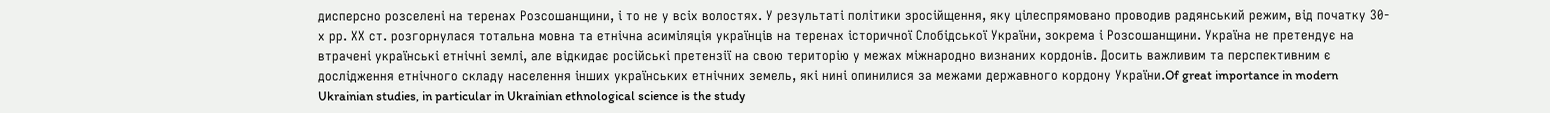дисперсно розселені на теренах Розсошанщини, і то не у всіх волостях. У результаті політики зросійщення, яку цілеспрямовано проводив радянський режим, від початку 30-х рр. ХХ ст. розгорнулася тотальна мовна та етнічна асиміляція українців на теренах історичної Слобідської України, зокрема і Розсошанщини. Україна не претендує на втрачені українські етнічні землі, але відкидає російські претензії на свою територію у межах міжнародно визнаних кордонів. Досить важливим та перспективним є дослідження етнічного складу населення інших українських етнічних земель, які нині опинилися за межами державного кордону України.Of great importance in modern Ukrainian studies, in particular in Ukrainian ethnological science is the study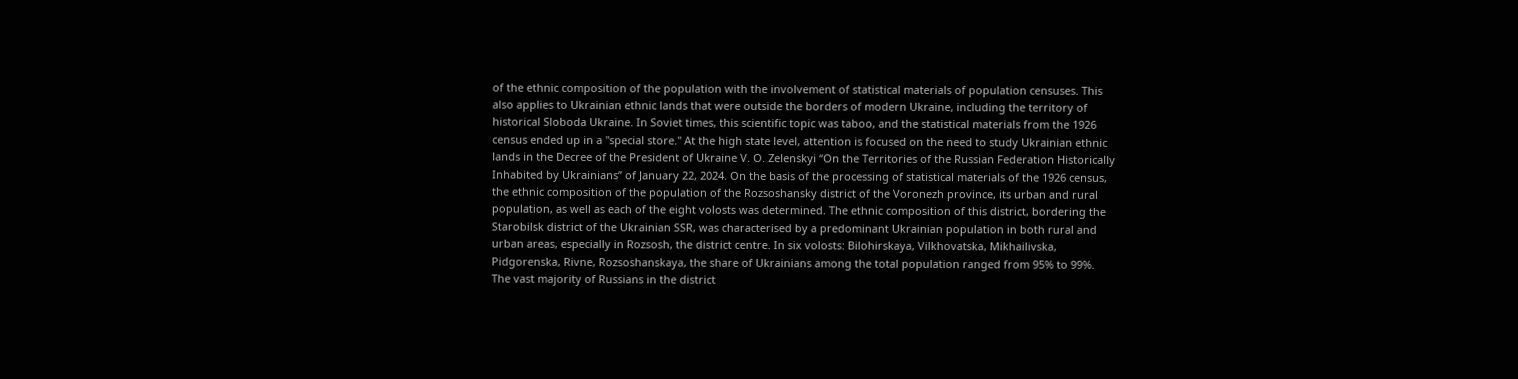of the ethnic composition of the population with the involvement of statistical materials of population censuses. This also applies to Ukrainian ethnic lands that were outside the borders of modern Ukraine, including the territory of historical Sloboda Ukraine. In Soviet times, this scientific topic was taboo, and the statistical materials from the 1926 census ended up in a "special store." At the high state level, attention is focused on the need to study Ukrainian ethnic lands in the Decree of the President of Ukraine V. O. Zelenskyi “On the Territories of the Russian Federation Historically Inhabited by Ukrainians” of January 22, 2024. On the basis of the processing of statistical materials of the 1926 census, the ethnic composition of the population of the Rozsoshansky district of the Voronezh province, its urban and rural population, as well as each of the eight volosts was determined. The ethnic composition of this district, bordering the Starobilsk district of the Ukrainian SSR, was characterised by a predominant Ukrainian population in both rural and urban areas, especially in Rozsosh, the district centre. In six volosts: Bilohirskaya, Vilkhovatska, Mikhailivska, Pidgorenska, Rivne, Rozsoshanskaya, the share of Ukrainians among the total population ranged from 95% to 99%. The vast majority of Russians in the district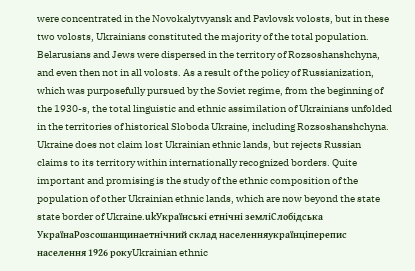were concentrated in the Novokalytvyansk and Pavlovsk volosts, but in these two volosts, Ukrainians constituted the majority of the total population. Belarusians and Jews were dispersed in the territory of Rozsoshanshchyna, and even then not in all volosts. As a result of the policy of Russianization, which was purposefully pursued by the Soviet regime, from the beginning of the 1930-s, the total linguistic and ethnic assimilation of Ukrainians unfolded in the territories of historical Sloboda Ukraine, including Rozsoshanshchyna. Ukraine does not claim lost Ukrainian ethnic lands, but rejects Russian claims to its territory within internationally recognized borders. Quite important and promising is the study of the ethnic composition of the population of other Ukrainian ethnic lands, which are now beyond the state state border of Ukraine.ukУкраїнські етнічні земліСлобідська УкраїнаРозсошанщинаетнічний склад населенняукраїнціперепис населення 1926 рокуUkrainian ethnic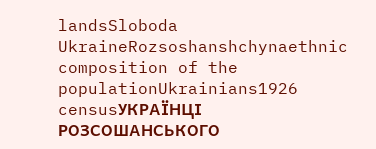landsSloboda UkraineRozsoshanshchynaethnic composition of the populationUkrainians1926 censusУКРАЇНЦІ РОЗСОШАНСЬКОГО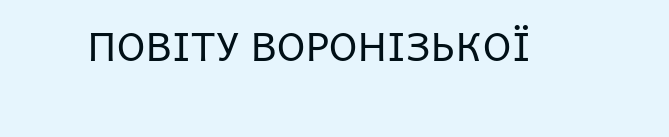ПОВІТУ ВОРОНІЗЬКОЇ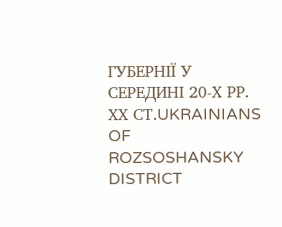ГУБЕРНІЇ У СЕРЕДИНІ 20-Х РР. ХХ СТ.UKRAINIANS OF ROZSOSHANSKY DISTRICT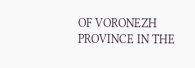OF VORONEZH PROVINCE IN THE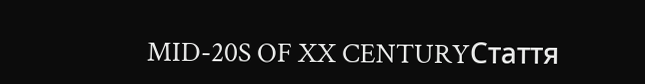MID-20S OF XX CENTURYСтаття